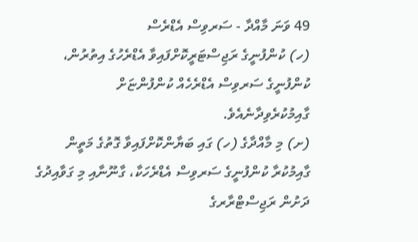49 ވަނަ މާއްދާ - ސަރވިސް އެޑްރެސް
(ހ) ކުންފުނީގެ ރަޖިސްޓަރީކޮށްފައިވާ އެޑްރެހުގެ އިތުރުން، ކުންފުނީގެ ސަރވިސް އެޑްރެހެއް ކުންފުންޏަށް ގާއިމުކުރެވިދާނެއެވެ.
(ށ) މި މާއްދާގެ (ހ) ގައި ބަޔާންކޮށްފައިވާ ގޮތުގެ މަތީން ގާއިމުކުރާ ކުންފުނީގެ ސަރވިސް އެޑްރެހަކާ، ގާނޫނާއި މި ގަވާއިދުގެ ދަށުން ރަޖިސްޓްރާރގެ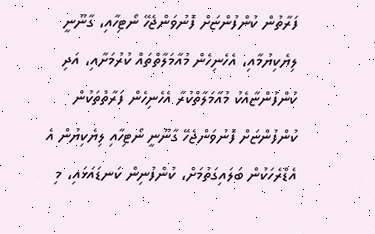ފަރާތުން ކުންފުންޏަށް ފޮނުވަންޖެހޭ ނޯޓިހާއި، ގާނޫނީ ލިޔެކިޔުމާއި، އެހެނިހެން މުއާމަލާތްތައް ކުރުމަށާއި، އަދި ކުންފުންޏާއެކު މުއާމަލާތްކުރާ އެހެނިހެން ފަރާތްތަކުން ކުންފުންޏަށް ފޮނުވަންޖެހޭ ގާނޫނީ ނޯޓިހާއި ލިޔެކިޔުން އެ އެޑްރެހަކުން ބަލައިގަތުމަށް، ކުންފުނިން ކަނޑައަޅައި، މި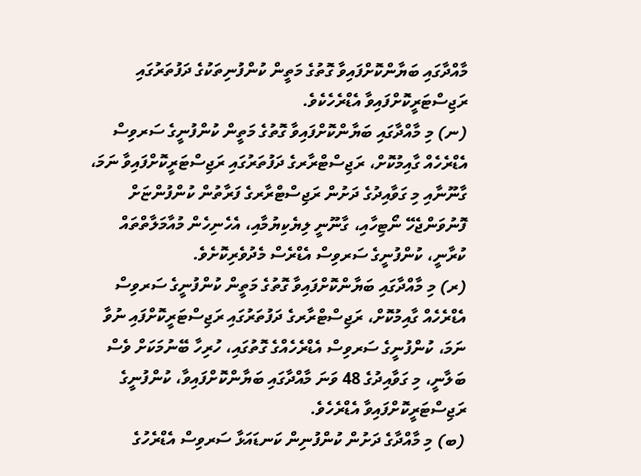މާއްދާގައި ބަޔާންކޮށްފައިވާ ގޮތުގެ މަތީން ކުންފުނިތަކުގެ ދަފުތަރުގައި ރަޖިސްޓަރީކޮށްފައިވާ އެޑްރެހެކެވެ.
(ނ) މި މާއްދާގައި ބަޔާންކޮށްފައިވާ ގޮތުގެ މަތީން ކުންފުނީގެ ސަރވިސް އެޑްރެހެއް ގާއިމުކޮށް، ރަޖިސްޓްރާރގެ ދަފުތަރުގައި ރަޖިސްޓަރީކޮށްފައިވާ ނަމަ، ގާނޫނާއި މި ގަވާއިދުގެ ދަށުން ރަޖިސްޓްރާރގެ ފަރާތުން ކުންފުންޏަށް ފޮނުވަންޖެހޭ ނޯޓިހާއި، ގާނޫނީ ލިޔެކިޔުމާއި، އެހެނިހެން މުއާމަލާތްތައް ކުރާނީ، ކުންފުނީގެ ސަރވިސް އެޑްރެސް މެދުވެރިކޮށެވެ.
(ރ) މި މާއްދާގައި ބަޔާންކޮށްފައިވާ ގޮތުގެ މަތީން ކުންފުނީގެ ސަރވިސް އެޑްރެހެއް ގާއިމުކޮށް، ރަޖިސްޓްރާރގެ ދަފުތަރުގައި ރަޖިސްޓަރީކޮށްފައި ނުވާ ނަމަ، ކުންފުނީގެ ސަރވިސް އެޑްރެހެއްގެ ގޮތުގައި، ހުރިހާ ބޭނުމަކަށް ވެސް ބަލާނީ، މި ގަވާއިދުގެ 48 ވަނަ މާއްދާގައި ބަޔާންކޮށްފައިވާ، ކުންފުނީގެ ރަޖިސްޓަރީކޮށްފައިވާ އެޑްރެހެވެ.
(ބ) މި މާއްދާގެ ދަށުން ކުންފުނިން ކަނޑައަޅާ ސަރވިސް އެޑްރެހުގެ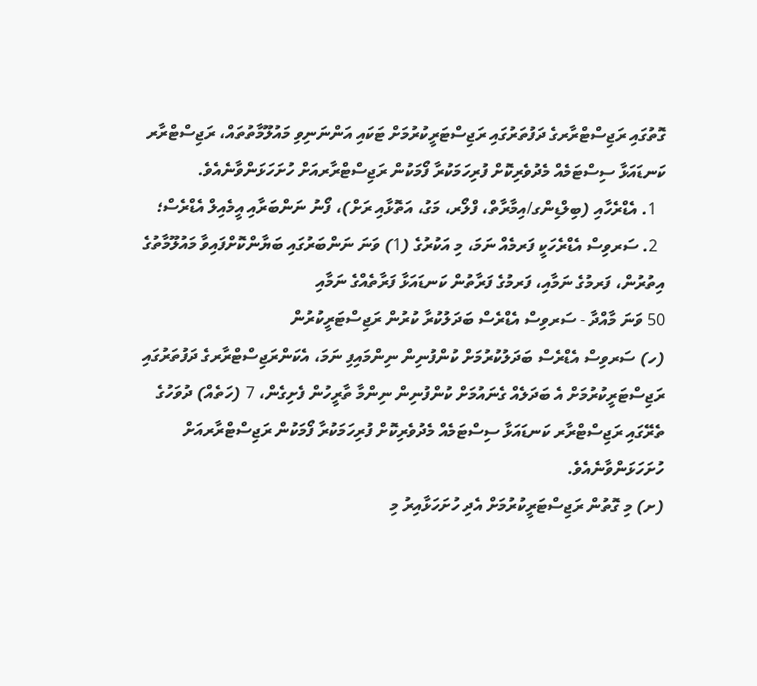ގޮތުގައި ރަޖިސްޓްރާރގެ ދަފުތަރުގައި ރަޖިސްޓަރީކުރުމަށް ޓަކައި އަންނަނިވި މައުލޫމާތުތައް، ރަޖިސްޓްރާރ ކަނޑައަޅާ ސިސްޓަމެއް މެދުވެރިކޮށް ފުރިހަމަކުރާ ފޯމަކުން ރަޖިސްޓްރާރއަށް ހުށަހަޅަންވާނެއެވެ.
  1. އެޑްރެހާއި (ބިލްޑިންގ/އިމާރާތް، ފްލޯރ، މަގު، އަތޮޅާއި ރަށް)، ފޯނު ނަންބަރާއި އީމެއިލް އެޑްރެސް؛
  2. ސަރވިސް އެޑްރެހަކީ ފަރމެއް ނަމަ، މި އަކުރުގެ (1) ވަނަ ނަންބަރުގައި ބަޔާންކޮށްފައިވާ މައުލޫމާތުގެ އިތުރުން، ފަރމުގެ ނަމާއި، ފަރމުގެ ފަރާތުން ކަނޑައަޅާ ފަރާތެއްގެ ނަމާއި
50 ވަނަ މާއްދާ - ސަރވިސް އެޑްރެސް ބަދަލުކުރާ ކުރުން ރަޖިސްޓަރީކުރުން
(ހ) ސަރވިސް އެޑްރެސް ބަދަލުކުރުމަށް ކުންފުނިން ނިންމައިފި ނަމަ، އެކަންރަޖިސްޓްރާރގެ ދަފުތަރުގައި ރަޖިސްޓަރީކުރުމަށް އެ ބަދަލެއް ގެނައުމަށް ކުންފުނިން ނިންމާ ތާރީހުން ފެށިގެން، 7 (ހަތެއް) ދުވަހުގެ ތެރޭގައި ރަޖިސްޓްރާރ ކަނޑައަޅާ ސިސްޓަމެއް މެދުވެރިކޮށް ފުރިހަމަކުރާ ފޯމަކުން ރަޖިސްޓްރާރއަށް ހުށަހަޅަންވާނެއެވެ.
(ށ) މި ގޮތުން ރަޖިސްޓަރީކުރުމަށް އެދި ހުށަހަޅާއިރު މި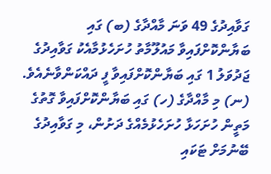ގަވާއިދުގެ 49 ވަނަ މާއްދާގެ (ބ) ގައި ބަޔާންކޮށްފައިވާ މައުލޫމާތު ހުށަހެޅުމާއެކު ގަވާއިދުގެ ޖަދުވަލު 1 ގައި ބަޔާންކޮށްފައިވާ ފީ ދައްކަންވާނެއެވެ.
(ނ) މި މާއްދާގެ (ހ) ގައި ބަޔާންކޮށްފައިވާ ގޮތުގެ މަތީން ހުށަހަޅާ ހުށަހެޅުމެއްގެ ދަށުން، މި ގަވާއިދުގެ ބޭނުމަށް ޓަކައި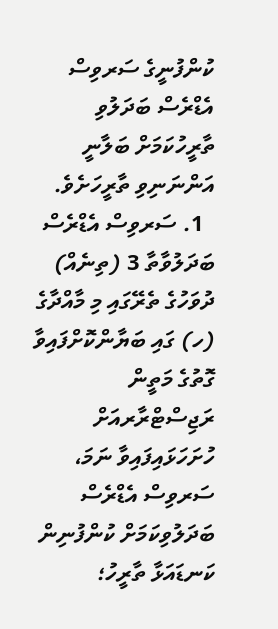ކުންފުނީގެ ސަރވިސް އެޑްރެސް ބަދަލުވި ތާރީހުކަމަށް ބަލާނީ އަންނަނިވި ތާރީހަށެވެ.
  1. ސަރވިސް އެޑްރެސް ބަދަލުވާތާ 3 (ތިނެއް) ދުވަހުގެ ތެރޭގައި މި މާއްދާގެ (ހ) ގައި ބަޔާންކޮށްފައިވާ ގޮތުގެ މަތީން ރަޖިސްޓްރާރއަށް ހުށަހަޅައިފައިވާ ނަމަ، ސަރވިސް އެޑްރެސް ބަދަލުވިކަމަށް ކުންފުނިން ކަނޑައަޅާ ތާރީހު؛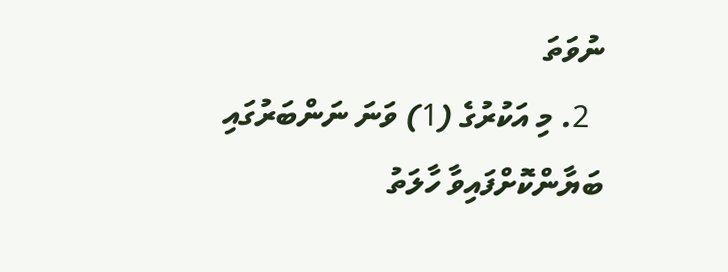ނުވަތަ
  2. މި އަކުރުގެ (1) ވަނަ ނަންބަރުގައި ބަޔާންކޮށްފައިވާ ހާލަތު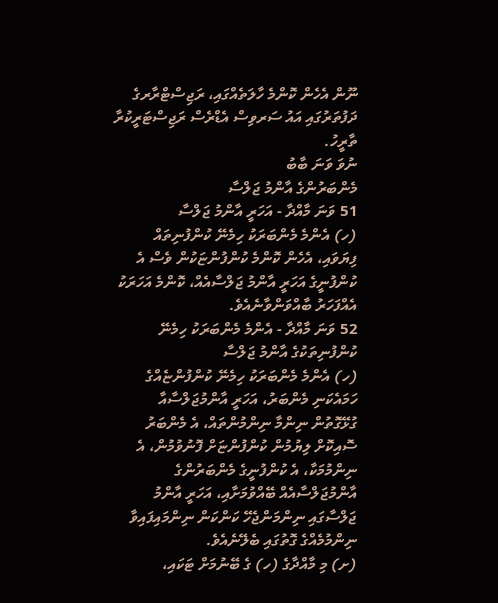ނޫން އެހެން ކޮންމެ ހާލަތެއްގައި، ރަޖިސްޓްރާރގެ ދަފުތަރުގައި އައު ސަރވިސް އެޑްރެސް ރަޖިސްޓަރީކުރާ ތާރީހު.
ނުވަ ވަނަ ބާބު
މެންބަރުންގެ އާންމު ޖަލްސާ
51 ވަނަ މާއްދާ - އަހަރީ އާންމު ޖަލްސާ
(ހ) އެންމެ މެންބަރަކު ހިމެނޭ ކުންފުނިތައް ފިޔަވައި، އެހެން ކޮންމެ ކުންފުންޏަކުން ވެސް އެ ކުންފުނީގެ އަހަރީ އާންމު ޖަލްސާއެއް، ކޮންމެ އަހަރަކު އެއްފަހަރު ބާއްވަންވާނެއެވެ.
52 ވަނަ މާއްދާ - އެންމެ މެންބަރަކު ހިމެނޭ ކުންފުނިތަކުގެ އާންމު ޖަލްސާ
(ހ) އެންމެ މެންބަރަކު ހިމެނޭ ކުންފުންޏެއްގެ ހަމައެކަނި މެންބަރު، އަހަރީ އާންމުޖަލްސާއާ ގުޅޭގޮތުން ނިންމާ ނިންމުންތައް، އެ މެންބަރު ސޮއިކޮށް ލިޔުމުން ކުންފުންޏަށް ފޮނުވުމުން، އެ ނިންމުމަކާ، އެ ކުންފުނީގެ މެންބަރުންގެ އާންމުޖަލްސާއެއް ބޭއްވުމަށާއި، އަހަރީ އާންމު ޖަލްސާގައި ނިންމަންޖެހޭ ކަންކަން ނިންމައިފައިވާ ނިންމުމެއްގެ ގޮތުގައި ބެލޭނެއެވެ.
(ށ) މި މާއްދާގެ (ހ) ގެ ބޭނުމަށް ޓަކައި،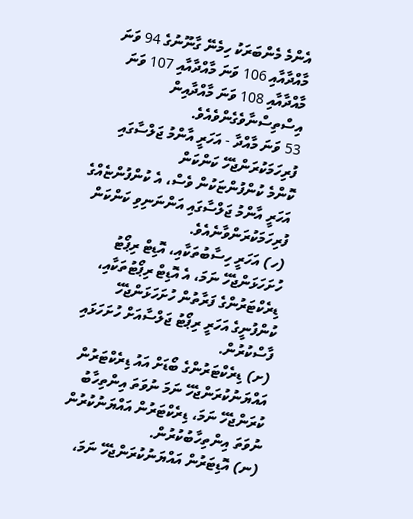އެންމެ މެންބަރަކު ހިމެނޭ ގާނޫނުގެ 94 ވަނަ މާއްދާއާއި 106 ވަނަ މާއްދާއާއި 107 ވަނަ މާއްދާއާއި 108 ވަނަ މާއްދާއިން އިސްތިސްނާވެގެންވެއެވެ.
53 ވަނަ މާއްދާ - އަހަރީ އާންމު ޖަލްސާގައި ފުރިހަމަކުރަންޖެހޭ ކަންކަން
ކޮންމެ ކުންފުންޏަކުން ވެސް، އެ ކުންފުންޏެއްގެ އަހަރީ އާންމު ޖަލްސާގައި އަންނަނިވި ކަންކަން ފުރިހަމަކުރަންވާނެއެވެ.
(ހ) އަހަރީ ހިސާބުތަކާއި، އޮޑިޓް ރިޕޯޓު ހުށަހަޅަންޖެހޭ ނަމަ، އެ އޮޑިޓް ރިޕޯޓުތަކާއި، ޑިރެކްޓަރުންގެ ފަރާތުން ހުށަހަޅަންޖެހޭ ކުންފުނީގެ އަހަރީ ރިޕޯޓު ޖަލްސާއަށް ހުށަހަޅައި ފާސްކުރުން.
(ށ) ޑިރެކްޓަރުންގެ ބޯޑަށް އައު ޑިރެކްޓަރުން އައްޔަނުކުރަންޖެހޭ ނަމަ ނުވަތަ އިންތިހާބު ކުރަންޖެހޭ ނަމަ، ޑިރެކްޓަރުން އައްޔަނުކުރުން ނުވަތަ އިންތިހާބުކުރުން.
(ނ) އޮޑިޓަރުން އައްޔަނުކުރަންޖެހޭ ނަމަ،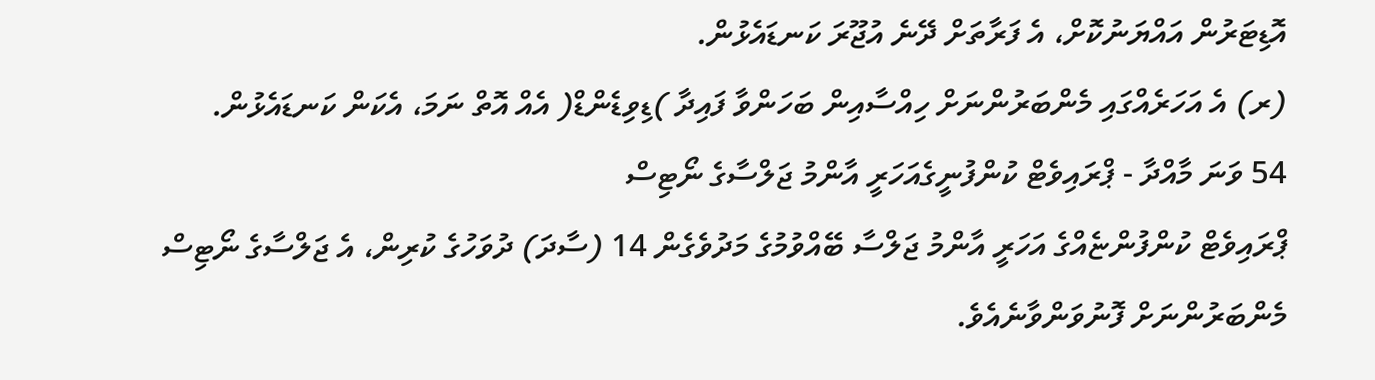އޮޑިޓަރުން އައްޔަނުކޮށް، އެ ފަރާތަށް ދޭނެ އުޖޫރަ ކަނޑައެޅުން.
(ރ) އެ އަހަރެއްގައި މެންބަރުންނަށް ހިއްސާއިން ބަހަންވާ ފައިދާ )ޑިވިޑެންޑް( އެއް އޮތް ނަމަ، އެކަން ކަނޑައެޅުން.
54 ވަނަ މާއްދާ - ޕްރައިވެޓް ކުންފުނީގެއަހަރީ އާންމު ޖަލްސާގެ ނޯޓިސް
ޕްރައިވެޓް ކުންފުންޏެއްގެ އަހަރީ އާންމު ޖަލްސާ ބޭއްވުމުގެ މަދުވެގެން 14 (ސާދަ) ދުވަހުގެ ކުރިން، އެ ޖަލްސާގެ ނޯޓިސް މެންބަރުންނަށް ފޮނުވަންވާނެއެވެ.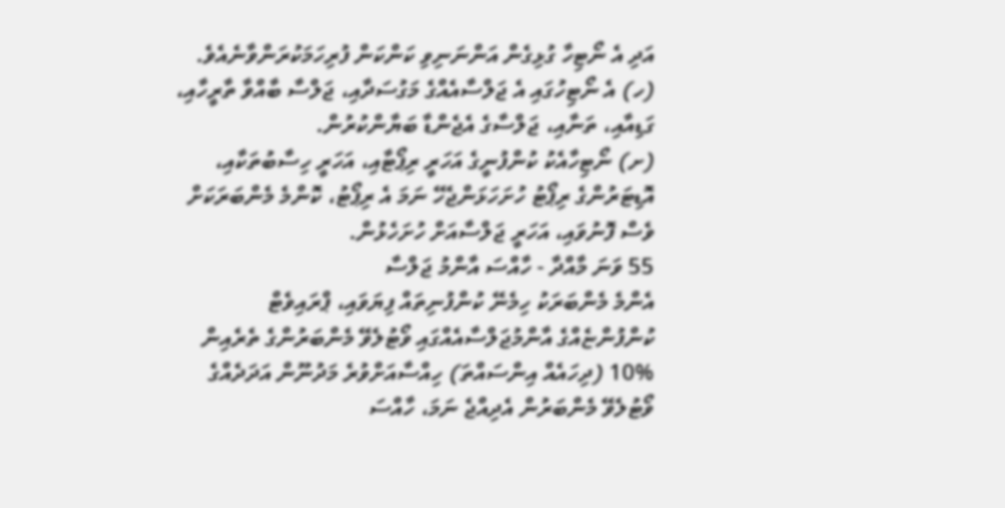އަދި އެ ނޯޓިހާ ގުޅިގެން އަންނަނިވި ކަންކަން ފުރިހަމަކުރަންވާނެއެވެ.
(ހ) އެ ނޯޓިހުގައި އެ ޖަލްސާއެއްގެ މަގުސަދާއި، ޖަލްސާ ބާއްވާ ތާރީހާއި، ގަޑިއާއި، ތަނާއި، ޖަލްސާގެ އެޖެންޑާ ބަޔާންކުރުން.
(ށ) ނޯޓިހާއެކު ކުންފުނީގެ އަހަރީ ރިޕޯޓާއި، އަހަރީ ހިސާބުތަކާއި، އޮޑިޓަރުންގެ ރިޕޯޓު ހުށަހަޅަންޖެހޭ ނަމަ އެ ރިޕޯޓު، ކޮންމެ މެންބަރަކަށް ވެސް ފޮނުވައި، އަހަރީ ޖަލްސާއަށް ހުށަހެޅުން.
55 ވަނަ މާއްދާ - ހާއްސަ އާންމު ޖަލްސާ
އެންމެ މެންބަރަކު ހިމެނޭ ކުންފުނިތައް ފިޔަވައި، ޕްރައިވެޓް ކުންފުންޏެއްގެ އާންމުޖަލްސާއެއްގައި ވޯޓުލެވޭ މެންބަރުންގެ ތެރެއިން %10 (ދިހައެއް އިންސައްތަ) ހިއްސާއަށްވުރެ މަދުނޫން އަދަދެއްގެ ވޯޓުލެވޭ މެންބަރުން އެދިއްޖެ ނަމަ، ހާއްސަ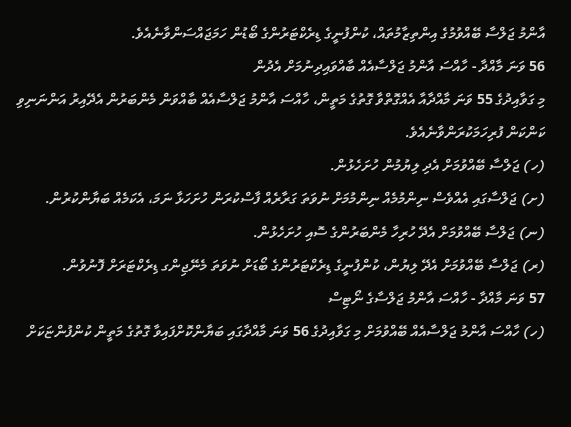އާންމު ޖަލްސާ ބޭއްވުމުގެ އިންތިޒާމުތައް، ކުންފުނީގެ ޑިރެކްޓަރުންގެ ބޯޑުން ހަމަޖައްސަންވާނެއެވެ.
56 ވަނަ މާއްދާ - ހާއްސަ އާންމު ޖަލްސާއެއް ބާއްވައިދިނުމަށް އެދުން
މި ގަވާއިދުގެ 55 ވަނަ މާއްދާއާ އެއްގޮތްވާ ގޮތުގެ މަތީން، ހާއްސަ އާންމު ޖަލްސާއެއް ބާއްވަން މެންބަރުން އެދޭއިރު އަންނަނިވި ކަންކަން ފުރިހަމަކުރަންވާނެއެވެ.
(ހ) ޖަލްސާ ބޭއްވުމަށް އެދި ލިޔުމުން ހުށަހެޅުން.
(ށ) ޖަލްސާގައި އެއްވެސް ނިންމުމެއް ނިންމުމަށް ނުވަތަ ގަރާރެއް ފާސްކުރަން ހުށަހަޅާ ނަމަ، އެކަމެއް ބަޔާންކުރުން.
(ނ) ޖަލްސާ ބޭއްވުމަށް އެދޭ ހުރިހާ މެންބަރުންގެ ސޮއި ހުށަހެޅުން.
(ރ) ޖަލްސާ ބޭއްވުމަށް އެދޭ ލިޔުން، ކުންފުނީގެ ޑިރެކްޓަރުންގެ ބޯޑަށް ނުވަތަ މެނޭޖިންގ ޑިރެކްޓަރަށް ފޮނުވުން.
57 ވަނަ މާއްދާ - ހާއްސަ އާންމު ޖަލްސާގެ ނޯޓިސް
(ހ) ހާއްސަ އާންމު ޖަލްސާއެއް ބޭއްވުމަށް މި ގަވާއިދުގެ 56 ވަނަ މާއްދާގައި ބަޔާންކޮށްފައިވާ ގޮތުގެ މަތީން ކުންފުންޏަކަށް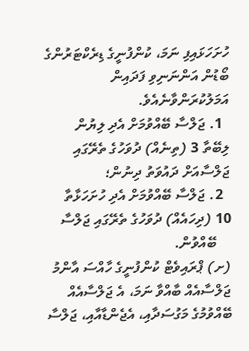ހުށަހަޅައިފި ނަމަ، ކުންފުނީގެ ޑިރެކްޓަރުންގެ ބޯޑުން އަންނަނިވި ފަދައިން އަމަލުކުރަންވާނެއެވެ.
  1. ޖަލްސާ ބޭއްވުމަށް އެދި ލިޔުން ލިބޭތާ 3 (ތިނެއް) ދުވަހުގެ ތެރޭގައި ޖަލްސާއަށް ދައުވަތު ދިނުން؛
  2. ޖަލްސާ ބޭއްވުމަށް އެދި ހުށަހަޅާތާ 10 (ދިހައެއް) ދުވަހުގެ ތެރޭގައި ޖަލްސާ
    ބޭއްވުން.
(ށ) ޕްރައިވެޓް ކުންފުނީގެ ހާއްސަ އާންމު ޖަލްސާއެއް ބާއްވާ ނަމަ، އެ ޖަލްސާއެއް ބޭއްވުމުގެ މަގުސަދާއި، އެޖެންޑާއާއި، ޖަލްސާ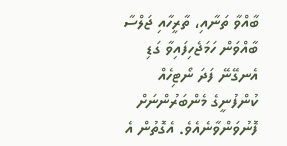ބާއްވާ ތަނާއި، ތާރީހާއި ޖަލްސާ ބާއްވަން ހަމަޖެހިފައިވާ ގަޑި އެނގޭނޭ ފަދަ ނޯޓިހެއް ކުންފުނީގެ މެންބަރުންނަށް ފޮނުވަންވާނެއެވެ. އެގޮތުން އެ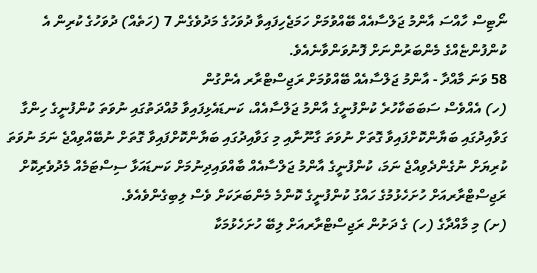ނޯޓިސް ހާއްސަ އާންމު ޖަލްސާއެއް ބޭއްވުމަށް ހަމަޖެހިފައިވާ ދުވަހުގެ މަދުވެގެން 7 (ހަތެއް) ދުވަހުގެ ކުރިން އެ ކުންފުންޏެއްގެ މެންބަރުންނަށް ފޮނުވަންވާނެއެވެ.
58 ވަނަ މާއްދާ - އާންމު ޖަލްސާއެއް ބޭއްވުމަށް ރަޖިސްޓްރާރ އެންގުން
(ހ) އެއްވެސް ސަބަބަކާހުރެ ކުންފުނީގެ އާންމު ޖަލްސާއެއް، ކަނޑައެޅިފައިވާ މުއްދަތުގައި ނުވަތަ ކުންފުނީގެ ހިންގާ ގަވާއިދުގައި ބަޔާންކޮށްފައިވާ ގޮތަށް ނުވަތަ ގާނޫނާއި މި ގަވާއިދުގައި ބަޔާންކޮށްފައިވާ ގޮތަށް ނުބޭއްވިއްޖެ ނަމަ ނުވަތަ ކުރިޔަށް ނުގެންދެވިއްޖެ ނަމަ، ކުންފުނީގެ އާންމު ޖަލްސާއެއް ބާއްވައިދިނުމަށް ކަނޑައަޅާ ސިސްޓަމެއް މެދުވެރިކޮށް ރަޖިސްޓްރާރއަށް ހުށަހެޅުމުގެ ހައްގު ކުންފުނީގެ ކޮންމެ މެންބަރަކަށް ވެސް ލިބިގެންވެއެވެ.
(ށ) މި މާއްދާގެ (ހ) ގެ ދަށުން ރަޖިސްޓްރާރއަށް ލިބޭ ހުށަހެޅުމަކާ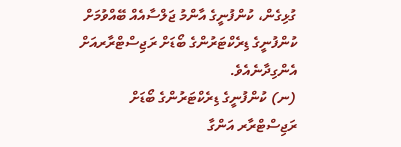ގުޅިގެން، ކުންފުނީގެ އާންމު ޖަލްސާއެއް ބޭއްވުމަށް ކުންފުނީގެ ޑިރެކްޓަރުންގެ ބޯޑަށް ރަޖިސްޓްރާރއަށް އެންގިދާނެއެވެ.
(ނ) ކުންފުނީގެ ޑިރެކްޓަރުންގެ ބޯޑަށް ރަޖިސްޓްރާރ އަންގާ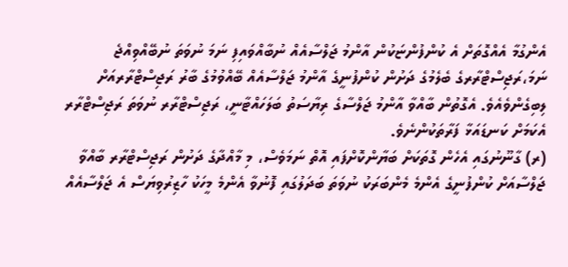އެންގުމާ އެއްގޮތަށް އެ ކުންފުންޏަކުން އާންމު ޖަލްސާއެއް ނުބާއްވައިފި ނަމަ ނުވަތަ ނުބޭއްވިއްޖެ ނަމަ،ރަޖިސްޓްރާރގެ ބެލެމުގެ ދަށުން ކުންފުނީގެ އާންމު ޖަލްސާއެއް ބޭއްވުމުގެ ބާރު ރަޖިސްޓްރާރއަށް ލިބިގެންވެއެވެ. އެގޮތުން ބާއްވާ އާންމު ޖަލްސާގެ ރިޔާސަތު ބަލަހައްޓާނީ، ރަޖިސްޓްރާރ ނުވަތަ ރަޖިސްޓްރާރ އެކަމަށް ކަނޑައަޅާ ފަރާތަކުންނެވެ.
(ރ) ގާނޫނުގައި އެހެން ގޮތަކަށް ބަޔާންކޮށްފައި އޮތް ނަމަވެސް، މި މާއްދާގެ ދަށުން ރަޖިސްޓްރާރ ބާއްވާ ޖަލްސާއަށް ކުންފުނީގެ އެންމެ މެންބަރަކު ނުވަތަ ބަދަލުގައި ފޮނުވާ އެންމެ މީހަކު ހާޒިރުވިޔަސް އެ ޖަލްސާއެއް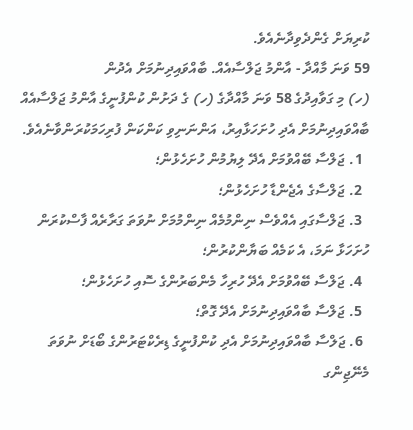ކުރިޔަށް ގެންދެވިދާނެއެވެ.
59 ވަނަ މާއްދާ - އާންމު ޖަލްސާއެއް. ބާއްވައިދިނުމަށް އެދުން
(ހ) މި ގަވާއިދުގެ 58 ވަނަ މާއްދާގެ (ހ) ގެ ދަށުން ކުންފުނީގެ އާންމު ޖަލްސާއެއް ބާއްވައިދިނުމަށް އެދި ހުށަހަޅާއިރު، އަންނަނިވި ކަންކަން ފުރިހަމަކުރަންވާނެއެވެ.
  1. ޖަލްސާ ބޭއްވުމަށް އެދޭ ލިޔުމުން ހުށަހެޅުން؛
  2. ޖަލްސާގެ އެޖެންޑާ ހުށަހެޅުން؛
  3. ޖަލްސާގައި އެއްވެސް ނިންމުމެއް ނިންމުމަށް ނުވަތަ ގަރާރެއް ފާސްކުރަން ހުށަހަޅާ ނަމަ، އެ ކަމެއް ބަޔާންކުރުން؛
  4. ޖަލްސާ ބޭއްވުމަށް އެދޭ ހުރިހާ މެންބަރުންގެ ސޮއި ހުށަހެޅުން؛
  5. ޖަލްސާ ބާއްވައިދިނުމަށް އެދޭ ގޮތް؛
  6. ޖަލްސާ ބާއްވައިދިނުމަށް އެދި ކުންފުނީގެ ޑިރެކްޓަރުންގެ ބޯޑަށް ނުވަތަ މެނޭޖިންގ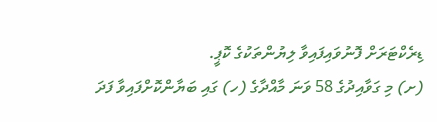ޑިރެކްޓަރަށް ފޮނުވައިފައިވާ ލިޔުންތަކުގެ ކޮޕީ.
(ށ) މި ގަވާއިދުގެ 58 ވަނަ މާއްދާގެ (ހ) ގައި ބަޔާންކޮށްފައިވާ ފަދަ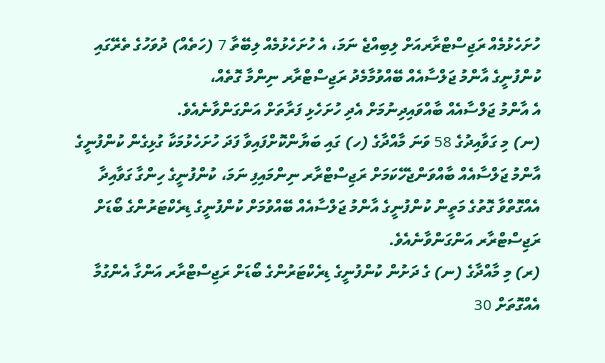ހުށަހެޅުމެއް ރަޖިސްޓްރާރއަށް ލިބިއްޖެ ނަމަ، އެ ހުށަހެޅުމެއް ލިބޭތާ 7 (ހަތެއް) ދުވަހުގެ ތެރޭގައި ކުންފުނީގެ އާންމު ޖަލްސާއެއް ބޭއްވުމާމެދު ރަޖިސްޓްރާރ ނިންމާ ގޮތެއް،
އެ އާންމު ޖަލްސާއެއް ބާއްވައިދިނުމަށް އެދި ހުށަހެޅި ފަރާތަށް އަންގަންވާނެއެވެ.
(ނ) މި ގަވާއިދުގެ 58 ވަނަ މާއްދާގެ (ހ) ގައި ބަޔާންކޮށްފައިވާ ފަދަ ހުށަހެޅުމަކާ ގުޅިގެން ކުންފުނީގެ އާންމު ޖަލްސާއެއް ބާއްވަންޖެހޭކަމަށް ރަޖިސްޓްރާރ ނިންމައިފި ނަމަ، ކުންފުނީގެ ހިންގާ ގަވާއިދާ އެއްގޮތްވާ ގޮތުގެ މަތީން ކުންފުނީގެ އާންމު ޖަލްސާއެއް ބޭއްވުމަށް ކުންފުނީގެ ޑިރެކްޓަރުންގެ ބޯޑަށް ރަޖިސްޓްރާރ އަންގަންވާނެއެވެ.
(ރ) މި މާއްދާގެ (ނ) ގެ ދަށުން ކުންފުނީގެ ޑިރެކްޓަރުންގެ ބޯޑަށް ރަޖިސްޓްރާރ އަންގާ އެންގުމާ އެއްގޮތަށް 30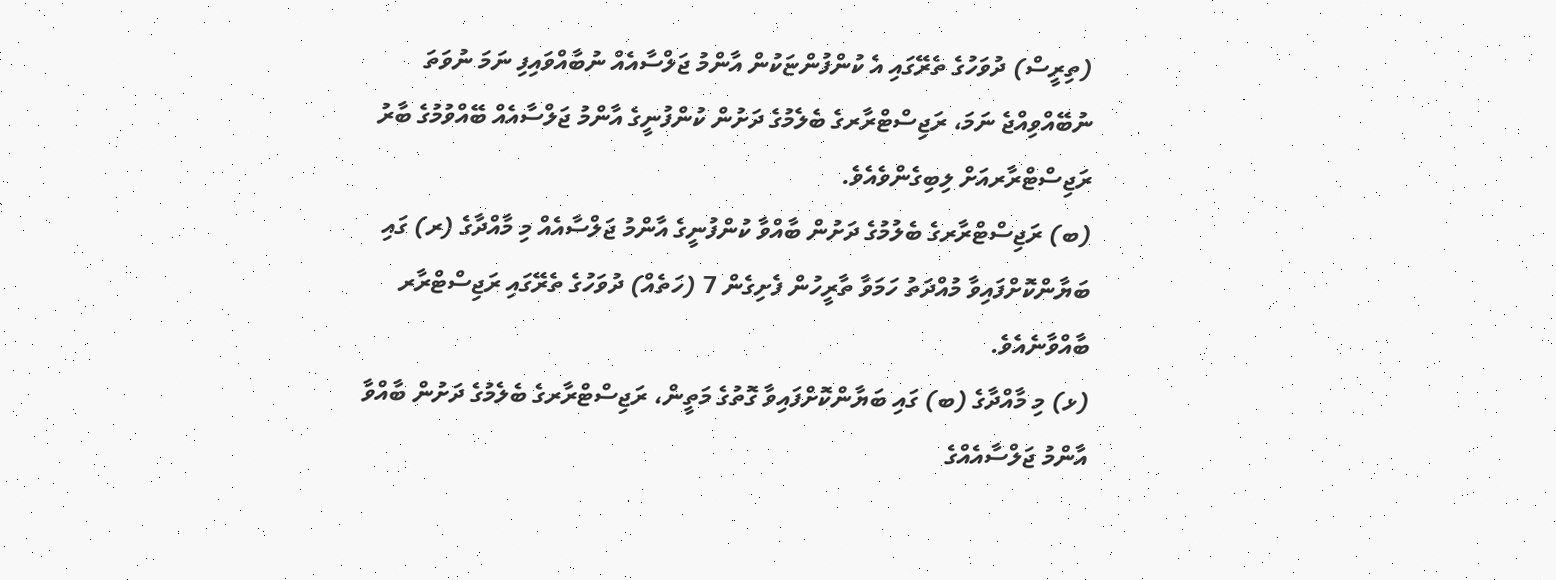(ތިރީސް) ދުވަހުގެ ތެރޭގައި އެ ކުންފުންޏަކުން އާންމު ޖަލްސާއެއް ނުބާއްވައިފި ނަމަ ނުވަތަ ނުބޭއްވިއްޖެ ނަމަ، ރަޖިސްޓްރާރގެ ބެލެމުގެ ދަށުން ކުންފުނީގެ އާންމު ޖަލްސާއެއް ބޭއްވުމުގެ ބާރު ރަޖިސްޓްރާރއަށް ލިބިގެންވެއެވެ.
(ބ) ރަޖިސްޓްރާރގެ ބެލުމުގެ ދަށުން ބާއްވާ ކުންފުނީގެ އާންމު ޖަލްސާއެއް މި މާއްދާގެ (ރ) ގައި ބަޔާންކޮށްފައިވާ މުއްދަތު ހަމަވާ ތާރީހުން ފެށިގެން 7 (ހަތެއް) ދުވަހުގެ ތެރޭގައި ރަޖިސްޓްރާރ ބާއްވާނެއެވެ.
(ޅ) މި މާއްދާގެ (ބ) ގައި ބަޔާންކޮށްފައިވާ ގޮތުގެ މަތީން، ރަޖިސްޓްރާރގެ ބެލެމުގެ ދަށުން ބާއްވާ އާންމު ޖަލްސާއެއްގެ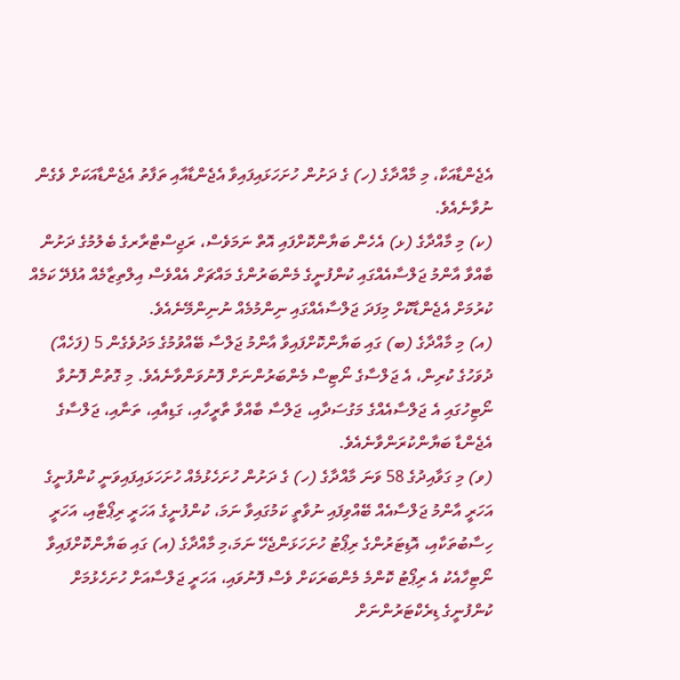އެޖެންޑާއަކާ، މި މާއްދާގެ (ހ) ގެ ދަށުން ހުށަހަޅައިފައިވާ އެޖެންޑާއާއި ތަފާތު އެޖެންޑާއަކަށް ވެގެން ނުވާނެއެވެ.
(ކ) މި މާއްދާގެ (ޅ) އެހެން ބަޔާންކޮށްފައި އޮތް ނަމަވެސް، ރަޖިސްޓްރާރގެ ބެލުމުގެ ދަށުން ބާއްވާ އާންމު ޖަލްސާއެއްގައި ކުންފުނީގެ މެންބަރުންގެ މައްޗަށް އެއްވެސް އިލްތިޒާމެއް އުފެދޭ ކަމެއް ކުރުމަށް އެޖެންޑާކޮށް މިފަދަ ޖަލްސާއެއްގައި ނިންމުމެއް ނުނިންމޭނެއެވެ.
(އ) މި މާއްދާގެ (ބ) ގައި ބަޔާންކޮށްފައިވާ އާންމު ޖަލްސާ ބޭއްވުމުގެ މަދުވެގެން 5 (ފަހެއް) ދުވަހުގެ ކުރިން، އެ ޖަލްސާގެ ނޯޓިސް މެންބަރުންނަށް ފޮނުވަންވާނެއެވެ. މި ގޮތުން ފޮނުވާ ނޯޓިހުގައި އެ ޖަލްސާއެއްގެ މަގުސަދާއި، ޖަލްސާ ބާއްވާ ތާރީހާއި، ގަޑިއާއި، ތަނާއި، ޖަލްސާގެ އެޖެންޑާ ބަޔާންކުރަންވާނެއެވެ.
(ވ) މި ގަވާއިދުގެ 58 ވަނަ މާއްދާގެ (ހ) ގެ ދަށުން ހުށަހެޅުމެއް ހުށަހަޅައިފައިވަނީ ކުންފުނީގެ އަހަރީ އާންމު ޖަލްސާއެއް ބޭއްވިފައި ނުވާތީ ކަމުގައިވާ ނަމަ، ކުންފުނީގެ އަހަރީ ރިޕޯޓާއި، އަހަރީ ހިސާބުތަކާއި، އޮޑިޓަރުންގެ ރިޕޯޓު ހުށަހަޅަންޖެހޭ ނަމަ،މި މާއްދާގެ (އ) ގައި ބަޔާންކޮށްފައިވާ ނޯޓިހާއެކު އެ ރިޕޯޓު ކޮންމެ މެންބަރަކަށް ވެސް ފޮނުވައި، އަހަރީ ޖަލްސާއަށް ހުށަހެޅުމަށް ކުންފުނީގެ ޑިރެކްޓަރުންނަށް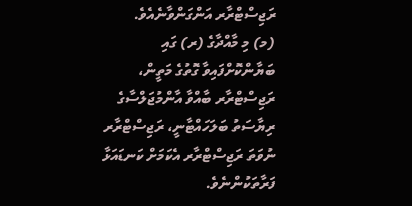ރަޖިސްޓްރާރ އަންގަންވާނެއެވެ.
(މ) މި މާއްދާގެ (ރ) ގައި ބަޔާންކޮށްފައިވާ ގޮތުގެ މަތީން، ރަޖިސްޓްރާރ ބާއްވާ އާންމުޖަލްސާގެ ރިޔާސަތު ބަލަހައްޓާނީ، ރަޖިސްޓްރާރ ނުވަތަ ރަޖިސްޓްރާރ އެކަމަށް ކަނޑައަޅާ ފަރާތަކުންނެވެ.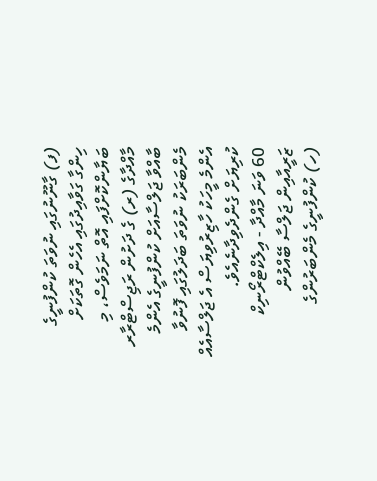(ފ) ގާނޫނުގައި ނުވަތަ ކުންފުނީގެ ހިންގާ ގަވާއިދުގައި އެހެން ގޮތަކަށް ބަޔާންކޮށްފައި އޮތް ނަމަވެސް، މި މާއްދާގެ (ރ) ގެ ދަށުން ރަޖިސްޓްރާރ ބާއްވާ ޖަލްސާއަށް ކުންފުނީގެ އެންމެ މެންބަރަކު ނުވަތަ ބަދަލުގައި ފޮނުވާ އެންމެ މީހަކު ހާޒިރުވިޔަސް އެ ޖަލްސާއެއް ކުރިޔަށް ގެންދެވިދާނެއެވެ.
60 ވަނަ މާއްދާ - އިލެކްޓްރޯނިކް ޒަރީއާއިން ޖަލްސާ ބޭއްވުން
(ހ) ކުންފުނީގެ މެންބަރުންގެ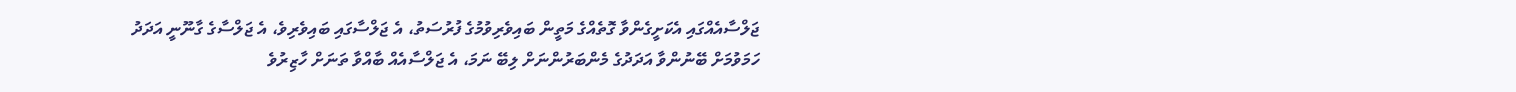ޖަލްސާއެއްގައި އެކަށީގެންވާ ގޮތެއްގެ މަތީން ބައިވެރިވުމުގެ ފުރުސަތު، އެ ޖަލްސާގައި ބައިވެރިވެ، އެ ޖަލްސާގެ ގާނޫނީ އަދަދު ހަމަވުމަށް ބޭނުންވާ އަދަދުގެ މެންބަރުންނަށް ލިބޭ ނަމަ، އެ ޖަލްސާއެއް ބާއްވާ ތަނަށް ހާޒިރުވެ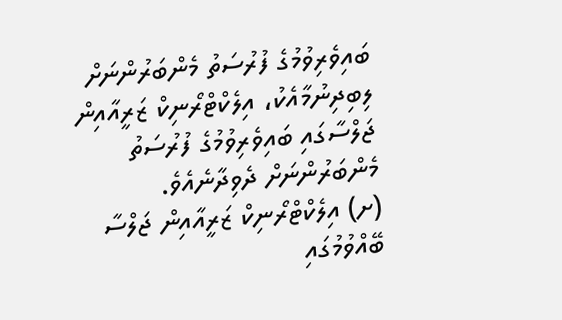ބައިވެރިވުމުގެ ފުރުސަތު މެންބަރުންނަށް ލިބިދިނުމާއެކު، އިލެކްޓްރޯނިކް ޒަރީއާއިން ޖަލްސާގައި ބައިވެރިވުމުގެ ފުރުސަތު މެންބަރުންނަށް ދެވިދާނެއެވެ.
(ށ) އިލެކްޓްރޯނިކް ޒަރީއާއިން ޖަލްސާ ބޭއްވުމުގައި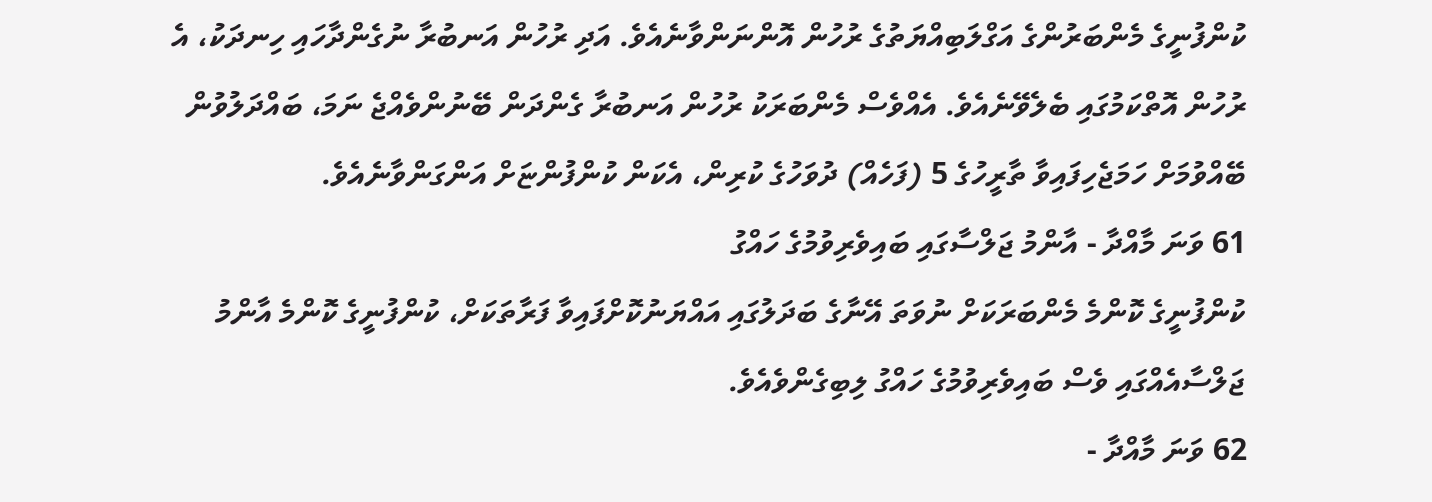ކުންފުނީގެ މެންބަރުންގެ އަގްލަބިއްޔަތުގެ ރުހުން އޮންނަންވާނެއެވެ. އަދި ރުހުން އަނބުރާ ނުގެންދާހައި ހިނދަކު، އެ ރުހުން އޮތްކަމުގައި ބެލެވޭނެއެވެ. އެއްވެސް މެންބަރަކު ރުހުން އަނބުރާ ގެންދަން ބޭނުންވެއްޖެ ނަމަ، ބައްދަލުވުން ބޭއްވުމަށް ހަމަޖެހިފައިވާ ތާރީހުގެ 5 (ފަހެއް) ދުވަހުގެ ކުރިން، އެކަން ކުންފުންޏަށް އަންގަންވާނެއެވެ.
61 ވަނަ މާއްދާ - އާންމު ޖަލްސާގައި ބައިވެރިވުމުގެ ހައްގު
ކުންފުނީގެ ކޮންމެ މެންބަރަކަށް ނުވަތަ އޭނާގެ ބަދަލުގައި އައްޔަނުކޮށްފައިވާ ފަރާތަކަށް، ކުންފުނީގެ ކޮންމެ އާންމު ޖަލްސާއެއްގައި ވެސް ބައިވެރިވުމުގެ ހައްގު ލިބިގެންވެއެވެ.
62 ވަނަ މާއްދާ -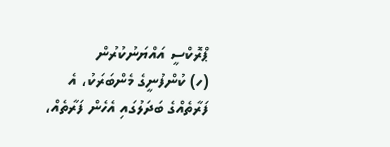ޕްރޮކްސީ އައްޔަނުކުރުން
(ހ) ކުންފުނީގެ މެންބަރަކު، އެ ފަރާތެއްގެ ބަދަލުގައި އެހެން ފަރާތެއް،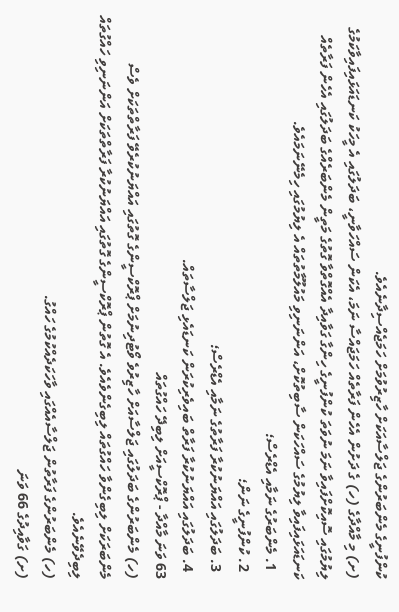ކުންފުނީގެ މެންބަރުންގެ ޖަލްސާއަކަށް ހާޒިރުވުމަށް ހަމަޖެއްސިދާނެއެވެ.
(ށ) މި މާއްދާގެ (ހ) ގެ ދަށުން އެހެން ފަރާތެއް ހަމަޖައްސާ ނަމަ، އެކަން ސައްހަވާނީ، ބަދަލުގައި އެ މީހަކު ކަނޑައަޅައިފައިވާކަމުގެ ލިޔުމުގައި ސޮއިކޮށްފައިވާ ނަމަ ނުވަތަ ކުންފުނީގެ ހިންގާ ގަވާއިދާ އެއްގޮތްވާ ގޮތުގެ މަތީން މެންބަރެއްގެ ބަދަލުގައި އެހެން ފަރާތެއް ކަނޑައަޅައިފައިވާ ލިޔުމުގެ ސައްހަކަން ސާބިތުކޮށް، އަންނަނިވި މައުލޫމާތުތައް އެ ލިޔުމުގައި ހިމެނޭނަމައެވެ.
  1. މެންބަރުގެ ނަމާއި އެޑްރެސް؛
  2. ކުންފުނީގެ ނަން؛
  3. ބަދަލުގައި އައްޔަނުކުރާ ފަރާތުގެ ނަމާއި އެޑްރެސް؛
  4. ބަދަލުގައި އައްޔަނުކުރާ ފަރާތް ބައިވެރިކުރަން ކަނޑައެޅި ޖަލްސާތައް.
63 ވަނަ މާއްދާ - ޕްރޮކްސީއަށް ލިބިދޭ ހައްގުތައް
(ހ) މެންބަރުންގެ ބަދަލުގައި ޖަލްސާއަށް ހާޒިރުވެ ވޯޓުދިނުމަށް ޕްރޮކްސީންގެ ގޮތުގައި އައްޔަނުކުރެވޭ ފަރާތްތަކަށް ވެސް މެންބަރަކަށް ލިބިގެންވާ ހައްގުތައް ލިބިގެންވެއެވެ. އެ ގޮތުން ޕްރޮކްސީންގެ ގޮތުގައި އައްޔަނުކުރާ ފަރާތްތަކަށް އަންނަނިވި ހައްގުތައް ލިބިދެވޭނެއެވެ.
(ހ) މެންބަރުންގެ ފަރާތުން ޖަލްސާއެއްގައި ވާހަކަދެއްކުމުގެ ހައްގު.
(ށ) ގަވާއިދުގެ 66 ވަނަ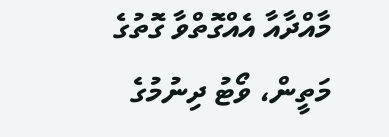މާއްދާއާ އެއްގޮތްވާ ގޮތުގެ މަތީން، ވޯޓު ދިނުމުގެ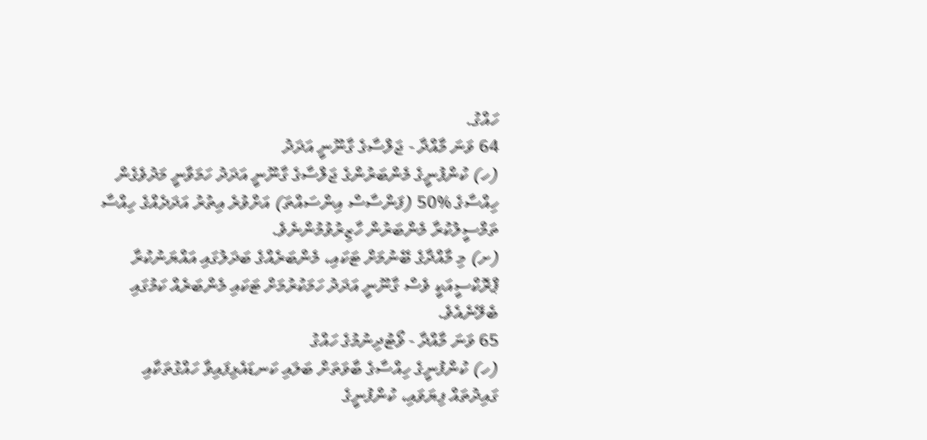ހައްގު.
64 ވަނަ މާއްދާ - ޖަލްސާގެ ގާނޫނީ އަދަދު
(ހ) ކުންފުނީގެ މެންބަރުންގެ ޖަލްސާގެ ގާނޫނީ އަދަދު ހަމަވާނީ މަދުވެގެން ހިއްސާގެ %50 (ފަންސާސް އިންސައްތަ) އަށްވުރެ އިތުރު އަދަދެއްގެ ހިއްސާ ތަމްސީލުކުރާ މެންބަރުން ހާޒިރުވުމުންނެވެ.
(ށ) މި މާއްދާގެ ބޭނުމަށް ޓަކައި، މެންބަރެއްގެ ބަދަލުގައި އައްޔަނުކުރާ ޕްރޮކްސީއަކީ ވެސް ގާނޫނީ އަދަދު ހަމަކުރުމަށް ޓަކައި މެންބަރެއް ކަމުގައި ބެލޭނެއެވެ.
65 ވަނަ މާއްދާ - ވޯޓުދިނުމުގެ ހައްގު
(ހ) ކުންފުނީގެ ހިއްސާގެ ބާވަތަށް ބަލައި ކަނޑައެޅިފައިވާ ހައްގުތަކާއި ގައިދުތައް ފިޔަވައި، ކުންފުނީގެ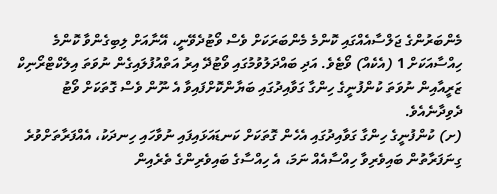މެންބަރުންގެ ޖަލްސާއެއްގައި ކޮންމެ މެންބަރަކަށް ވެސް ވޯޓުދެވޭނީ، އޭނާއަށް ލިބިގެންވާ ކޮންމެ ހިއްސާއަކަށް 1 (އެކެއް) ވޯޓެވެ. އަދި ބައްދަލުވުމުގައި ވޯޓުދޭ އިރު އަތްއުފުލައިގެން ނުވަތަ އިލެކްޓްރޯނިކް ޒަރީއާއިން ނުވަތަ ކުންފުނީގެ ހިންގާ ގަވާއިދުގައި ބަޔާންކޮށްފައިވާ އެ ނޫން ވެސް ގޮތަކަށް ވޯޓު ދެވިދާނެއެވެ.
(ށ) ކުންފުނީގެ ހިންގާ ގަވާއިދުގައި އެހެން ގޮތަކަށް ކަނޑައަޅައިފައި ނުވާހައި ހިނދަކު، އެއްފަރާތަށްވުރެ ގިނަފަރާތުން ބައިވެރިވާ ހިއްސާއެއް ނަމަ، އެ ހިއްސާގެ ބައިވެރިންގެ ތެރެއިން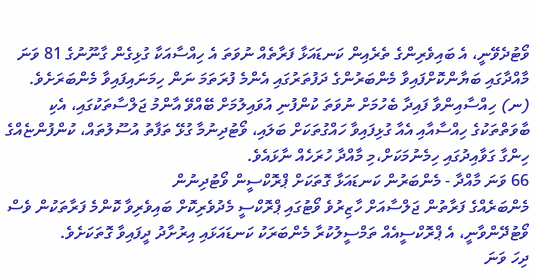ވޯޓުދެވޭނީ، އެ ބައިވެރިންގެ ތެރެއިން ކަނޑައަޅާ ފަރާތެއް ނުވަތަ އެ ހިއްސާއަކާ ގުޅިގެން ގާނޫނުގެ 81 ވަނަ މާއްދާގައި ބަޔާންކޮށްފައިވާ މެންބަރުންގެ ދަފުތަރުގައި އެންމެ ފުރަތަމަ ނަން ހިމަނައިފައިވާ މެންބަރަށެވެ.
(ނ) ހިއްސާއިންވާ ފައިދާ ބެހުމަށް ނުވަތަ ކުންފުނި އުވައިލުމަށް ބޭއްވޭ އާންމު ޖަލްސާތަކުގައި، އެކި ބާވަތްތަކުގެ ހިއްސާއާއި އެއާ ގުޅިފައިވާ ހައްގުތަކަށް ބަލައި، ވޯޓުދިނުމާ ގުޅޭ ތަފާތު އުސޫލުތައް، ކުންފުންޏެއްގެ ހިންގާ ގަވާއިދުގައި ހިމެނުމަކަށް،މި މާއްދާ ހުރަހެއް ނާޅައެވެ.
66 ވަނަ މާއްދާ - މެންބަރުން ކަނޑައަޅާ ގޮތަކަށް ޕްރޮކްސީން ވޯޓުދިނުން
މެންބަރެއްގެ ފަރާތުން ޖަލްސާއަށް ހާޒިރުވެ ވޯޓުގައި ޕްރޮކްސީ މެދުވެރިކޮށް ބައިވެރިވާ ކޮންމެ ފަރާތަކުން ވެސް ވޯޓުދޭންވާނީ، އެ ޕްރޮކްސީއެއް ތަމްސީލުކުރާ މެންބަރަކު ކަނޑައަޅައި އިރުށާދު ދީފައިވާ ގޮތަކަށެވެ.
ދިހަ ވަނަ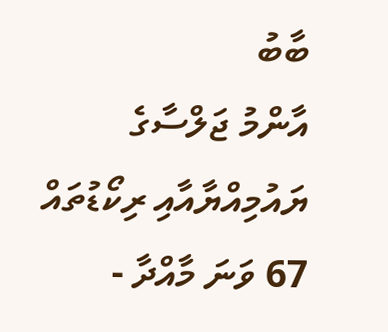ބާބު
އާންމު ޖަލްސާގެ ޔައުމިއްޔާއާއި ރިކޯޑުތައް
67 ވަނަ މާއްދާ -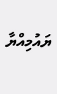ޔައުމިއްޔާ